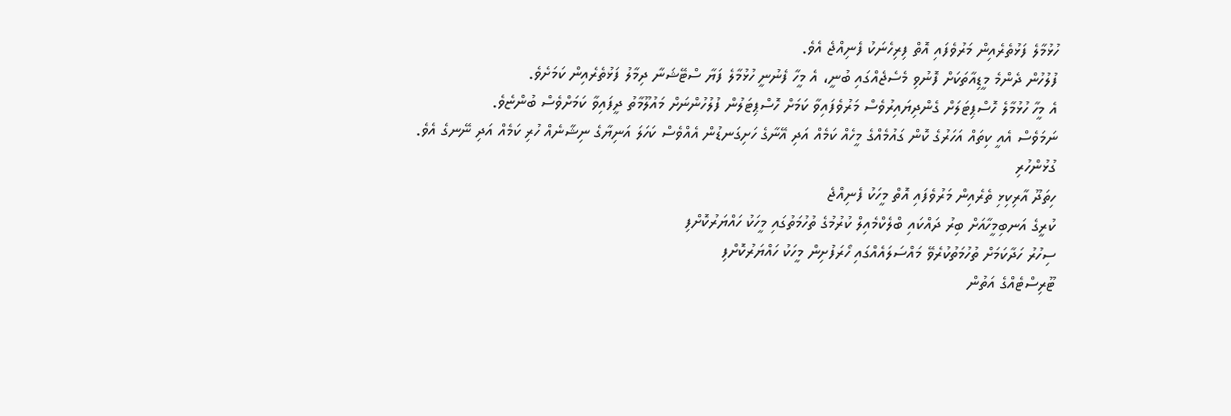ހުޅުމާލެ ފަޅުތެރެއިން މަރުވެފައި އޮތް ފިރިހެނަކު ފެނިއްޖެ އެވެ.
ފުލުހުން ދެންމެ މީޑިއާތަކަށް ފޮނުވި މެސެޖެއްގައި ބުނީ، އެ މީހާ ފެނުނީ ހުޅުމާލެ ފަޔާ ސްޓޭޝަނާ ދިމާލު ފަޅުތެރެއިން ކަމަށެވެ.
އެ މީހާ ހުޅުމާލެ ހޮސްޕިޓަލަށް ގެންދިޔައިރުވެސް މަރުވެފައިވާ ކަމަށް ހޮސްޕިޓަލުން ފުލުހުންނަށް މައުލޫމާތު ދީފައިވާ ކަމަށްވެސް ބުންޏެވެ.
ނަމަވެސް އެއީ ކިތައް އަހަރުގެ ކޮން ގައުމެއްގެ މީހެއް ކަމެއް އަދި އޭނާގެ ހަށިގަނޑުން އެއްވެސް ކަހަލަ އަނިޔާގެ ނިޝާނެއް ހުރި ކަމެއް އަދި ނޭނގެ އެވެ.
ގުޅުންހުރި
ހިތަދޫ އާރިކިޅި ތެރެއިން މަރުވެފައި އޮތް މީހަކު ފެނިއްޖެ
ކުރީގެ އަނބިމީހާއަށް ބިރު ދައްކައި ބްލެކްމެއިލް ކުރުމުގެ ތުހުމަތުގައި މީހަކު ހައްޔަރުކޮށްފި
ސިހުރު ހަދާކަމަށް ތުހުމަތުކުރެވޭ މައްސަލައެއްގައި ހޯރަފުށިން މީހަކު ހައްޔަރުކޮށްފި
ޓޫރިސްޓެއްގެ އަތުން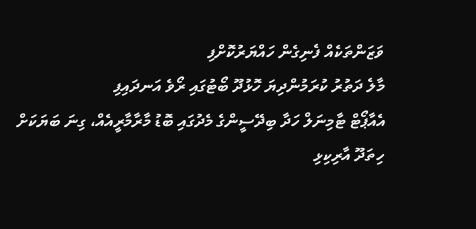ވަޒަންތަކެއް ފެނިގެން ހައްޔަރުކޮށްފި
މާލެ ދަތުރު ކުރަމުންދިޔަ ހޮޅުދޫ ބޯޓުގައި ރޯވެ އަނދައިފި
އެއާޕޯޓް ޓާމިނަލް ހަދާ ބިދޭސީންގެ މެދުގައި ބޮޑު މާރާމާރީއެއް، ގިނަ ބަޔަކަށް
ހިތަދޫ އާރިކިޅި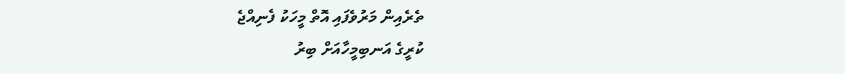ތެރެއިން މަރުވެފައި އޮތް މީހަކު ފެނިއްޖެ
ކުރީގެ އަނބިމީހާއަށް ބިރު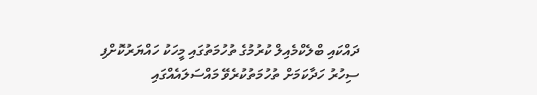ދައްކައި ބްލެކްމެއިލް ކުރުމުގެ ތުހުމަތުގައި މީހަކު ހައްޔަރުކޮށްފި
ސިހުރު ހަދާކަމަށް ތުހުމަތުކުރެވޭ މައްސަލައެއްގައި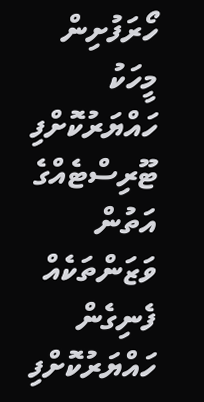ހޯރަފުށިން މީހަކު ހައްޔަރުކޮށްފި
ޓޫރިސްޓެއްގެ އަތުން ވަޒަންތަކެއް ފެނިގެން ހައްޔަރުކޮށްފި